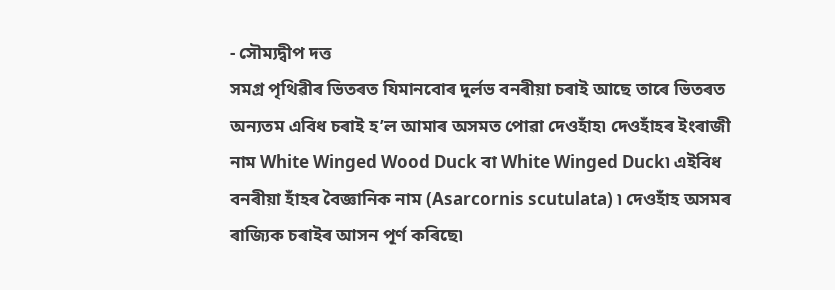- সৌম্যদ্বীপ দত্ত
সমগ্ৰ পৃথিৱীৰ ভিতৰত যিমানবোৰ দুৰ্লভ বনৰীয়া চৰাই আছে তাৰে ভিতৰত অন্যতম এবিধ চৰাই হ’ল আমাৰ অসমত পোৱা দেওহাঁহ৷ দেওহাঁহৰ ইংৰাজী নাম White Winged Wood Duck বা White Winged Duck৷ এইবিধ বনৰীয়া হাঁহৰ বৈজ্ঞানিক নাম (Asarcornis scutulata) ৷ দেওহাঁহ অসমৰ ৰাজ্যিক চৰাইৰ আসন পূৰ্ণ কৰিছে৷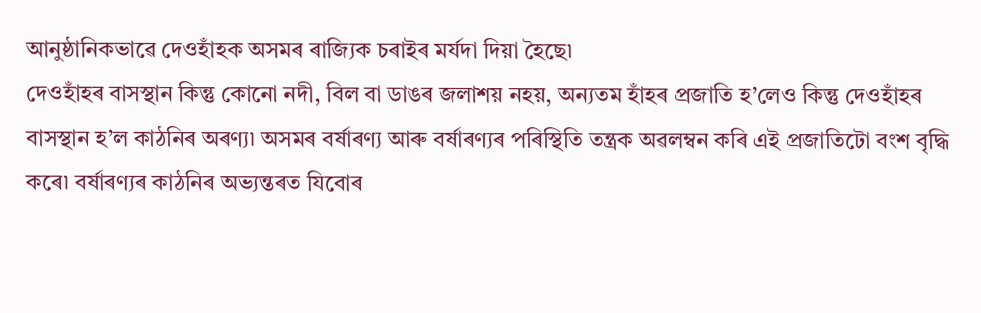আনুষ্ঠানিকভাৱে দেওহাঁহক অসমৰ ৰাজ্যিক চৰাইৰ মৰ্যদা দিয়া হৈছে৷
দেওহাঁহৰ বাসস্থান কিন্তু কোনো নদী, বিল বা ডাঙৰ জলাশয় নহয়, অন্যতম হাঁহৰ প্ৰজাতি হ’লেও কিন্তু দেওহাঁহৰ বাসস্থান হ’ল কাঠনিৰ অৰণ্য৷ অসমৰ বৰ্ষাৰণ্য আৰু বৰ্ষাৰণ্যৰ পৰিস্থিতি তন্ত্ৰক অৱলম্বন কৰি এই প্ৰজাতিটো বংশ বৃদ্ধি কৰে৷ বৰ্ষাৰণ্যৰ কাঠনিৰ অভ্যন্তৰত যিবোৰ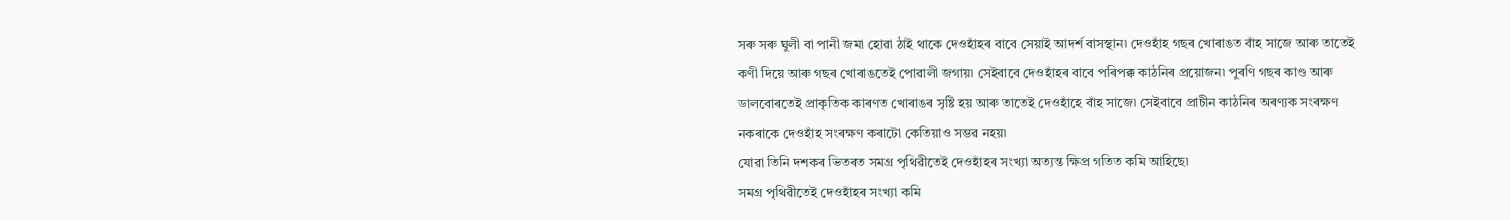সৰু সৰু ঘুলী বা পানী জমা হোৱা ঠাই থাকে দেওহাঁহৰ বাবে সেয়াই আদৰ্শ বাসস্থান৷ দেওহাঁহ গছৰ খোৰাঙত বাঁহ সাজে আৰু তাতেই কণী দিয়ে আৰু গছৰ খোৰাঙতেই পোৱালী জগায়৷ সেইবাবে দেওহাঁহৰ বাবে পৰিপক্ক কাঠনিৰ প্ৰয়োজন৷ পুৰণি গছৰ কাণ্ড আৰু ডালবোৰতেই প্ৰাকৃতিক কাৰণত খোৰাঙৰ সৃষ্টি হয় আৰু তাতেই দেওহাঁহে বাঁহ সাজে৷ সেইবাবে প্ৰাচীন কাঠনিৰ অৰণ্যক সংৰক্ষণ নকৰাকে দেওহাঁহ সংৰক্ষণ কৰাটো কেতিয়াও সম্ভৱ নহয়৷
যোৱা তিনি দশকৰ ভিতৰত সমগ্ৰ পৃথিৱীতেই দেওহাঁহৰ সংখ্যা অত্যন্ত ক্ষিপ্ৰ গতিত কমি আহিছে৷
সমগ্ৰ পৃথিৱীতেই দেওহাঁহৰ সংখ্যা কমি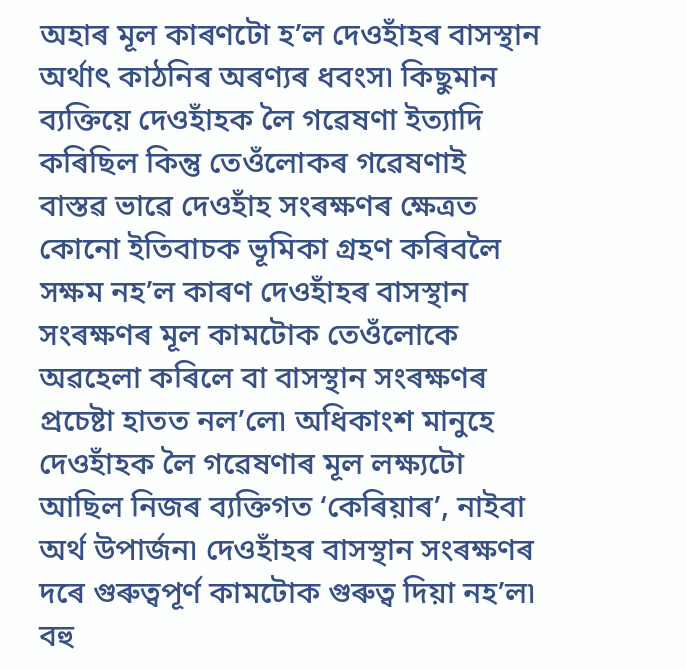অহাৰ মূল কাৰণটো হ’ল দেওহাঁহৰ বাসস্থান অৰ্থাৎ কাঠনিৰ অৰণ্যৰ ধবংস৷ কিছুমান ব্যক্তিয়ে দেওহাঁহক লৈ গৱেষণা ইত্যাদি কৰিছিল কিন্তু তেওঁলোকৰ গৱেষণাই বাস্তৱ ভাৱে দেওহাঁহ সংৰক্ষণৰ ক্ষেত্ৰত কোনো ইতিবাচক ভূমিকা গ্ৰহণ কৰিবলৈ সক্ষম নহ’ল কাৰণ দেওহাঁহৰ বাসস্থান সংৰক্ষণৰ মূল কামটোক তেওঁলোকে অৱহেলা কৰিলে বা বাসস্থান সংৰক্ষণৰ প্ৰচেষ্টা হাতত নল’লে৷ অধিকাংশ মানুহে দেওহাঁহক লৈ গৱেষণাৰ মূল লক্ষ্যটো আছিল নিজৰ ব্যক্তিগত ‘কেৰিয়াৰ’, নাইবা অৰ্থ উপাৰ্জন৷ দেওহাঁহৰ বাসস্থান সংৰক্ষণৰ দৰে গুৰুত্বপূৰ্ণ কামটোক গুৰুত্ব দিয়া নহ’ল৷ বহু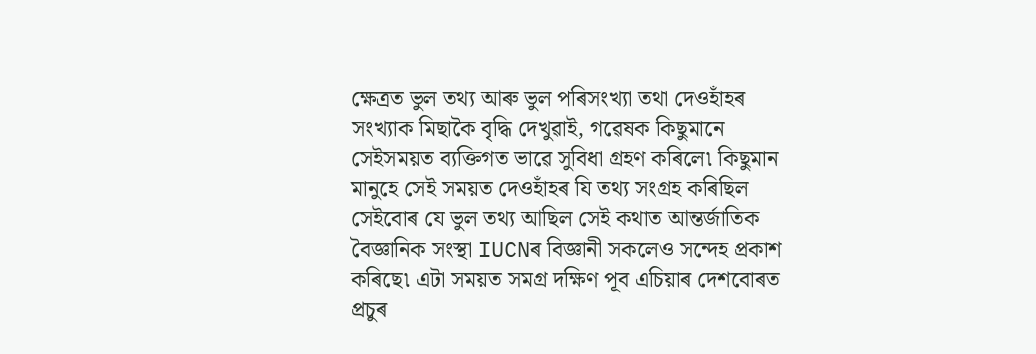ক্ষেত্ৰত ভুল তথ্য আৰু ভুল পৰিসংখ্যা তথা দেওহাঁহৰ সংখ্যাক মিছাকৈ বৃদ্ধি দেখুৱাই, গৱেষক কিছুমানে সেইসময়ত ব্যক্তিগত ভাৱে সুবিধা গ্ৰহণ কৰিলে৷ কিছুমান মানুহে সেই সময়ত দেওহাঁহৰ যি তথ্য সংগ্ৰহ কৰিছিল সেইবোৰ যে ভুল তথ্য আছিল সেই কথাত আন্তৰ্জাতিক বৈজ্ঞানিক সংস্থা IUCNৰ বিজ্ঞানী সকলেও সন্দেহ প্ৰকাশ কৰিছে৷ এটা সময়ত সমগ্ৰ দক্ষিণ পূব এচিয়াৰ দেশবোৰত প্ৰচুৰ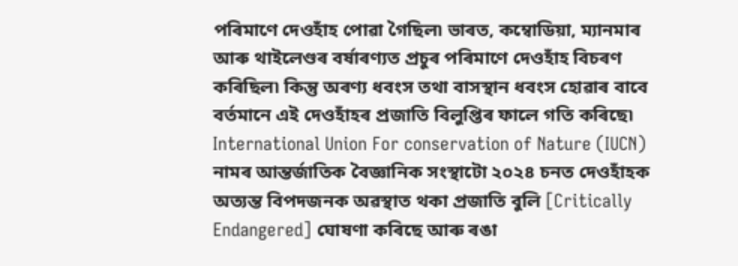পৰিমাণে দেওহাঁহ পোৱা গৈছিল৷ ভাৰত, কম্বোডিয়া, ম্যানমাৰ আৰু থাইলেণ্ডৰ বৰ্ষাৰণ্যত প্ৰচুৰ পৰিমাণে দেওহাঁহ বিচৰণ কৰিছিল৷ কিন্তু অৰণ্য ধবংস তথা বাসস্থান ধবংস হোৱাৰ বাবে বৰ্তমানে এই দেওহাঁহৰ প্ৰজাতি বিলুপ্তিৰ ফালে গতি কৰিছে৷ International Union For conservation of Nature (IUCN) নামৰ আন্তৰ্জাতিক বৈজ্ঞানিক সংস্থাটো ২০২৪ চনত দেওহাঁহক অত্যন্ত বিপদজনক অৱস্থাত থকা প্ৰজাতি বুলি [Critically Endangered] ঘোষণা কৰিছে আৰু ৰঙা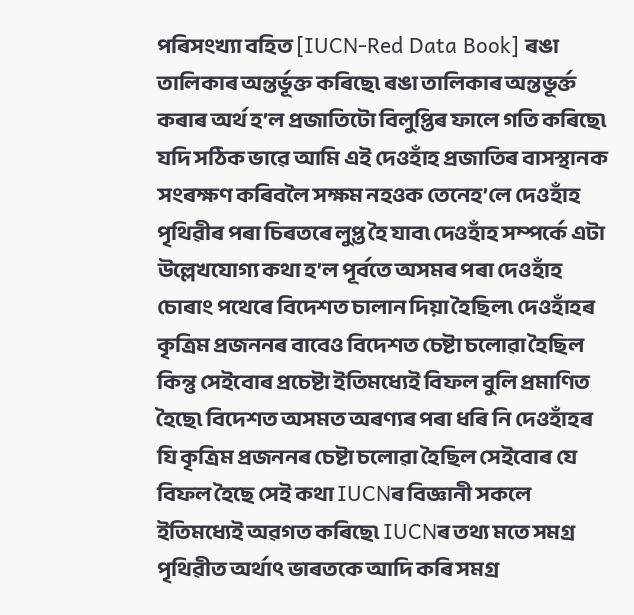পৰিসংখ্যা বহিত [IUCN-Red Data Book] ৰঙা তালিকাৰ অন্তৰ্ভূক্ত কৰিছে৷ ৰঙা তালিকাৰ অন্তভূৰ্ক্ত কৰাৰ অৰ্থ হ’ল প্ৰজাতিটো বিলুপ্তিৰ ফালে গতি কৰিছে৷ যদি সঠিক ভাৱে আমি এই দেওহাঁহ প্ৰজাতিৰ বাসস্থানক সংৰক্ষণ কৰিবলৈ সক্ষম নহওক তেনেহ’লে দেওহাঁহ পৃথিৱীৰ পৰা চিৰতৰে লুপ্ত হৈ যাব৷ দেওহাঁহ সম্পৰ্কে এটা উল্লেখযোগ্য কথা হ’ল পূৰ্বতে অসমৰ পৰা দেওহাঁহ চোৰাং পথেৰে বিদেশত চালান দিয়া হৈছিল৷ দেওহাঁহৰ কৃত্ৰিম প্ৰজননৰ বাবেও বিদেশত চেষ্টা চলোৱা হৈছিল কিন্তু সেইবোৰ প্ৰচেষ্টা ইতিমধ্যেই বিফল বুলি প্ৰমাণিত হৈছে৷ বিদেশত অসমত অৰণ্যৰ পৰা ধৰি নি দেওহাঁহৰ যি কৃত্ৰিম প্ৰজননৰ চেষ্টা চলোৱা হৈছিল সেইবোৰ যে বিফল হৈছে সেই কথা IUCNৰ বিজ্ঞানী সকলে ইতিমধ্যেই অৱগত কৰিছে৷ IUCNৰ তথ্য মতে সমগ্ৰ পৃথিৱীত অৰ্থাৎ ভাৰতকে আদি কৰি সমগ্ৰ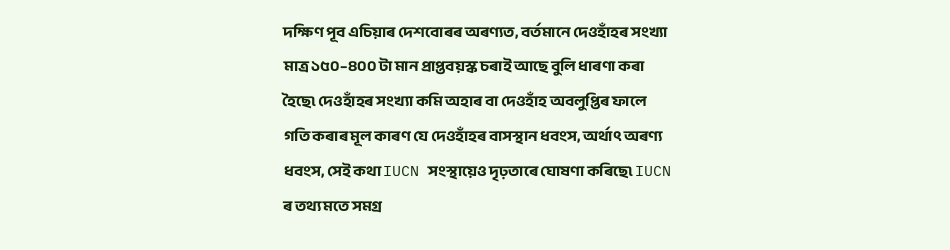দক্ষিণ পূব এচিয়াৰ দেশবোৰৰ অৰণ্যত, বৰ্তমানে দেওহাঁহৰ সংখ্যা মাত্ৰ ১৫০–৪০০ টা মান প্ৰাপ্তবয়স্ক চৰাই আছে বুলি ধাৰণা কৰা হৈছে৷ দেওহাঁহৰ সংখ্যা কমি অহাৰ বা দেওহাঁহ অবলুপ্তিৰ ফালে গতি কৰাৰ মূল কাৰণ যে দেওহাঁহৰ বাসস্থান ধবংস, অৰ্থাৎ অৰণ্য ধবংস, সেই কথা IUCN সংস্থায়েও দৃঢ়তাৰে ঘোষণা কৰিছে৷ IUCN ৰ তথ্য মতে সমগ্ৰ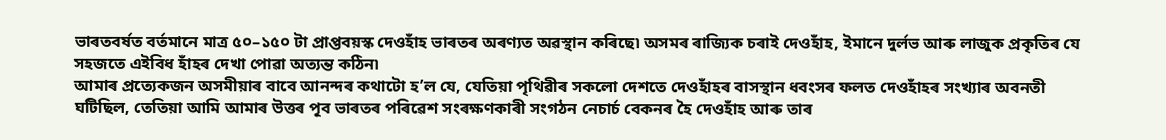ভাৰতবৰ্ষত বৰ্তমানে মাত্ৰ ৫০–১৫০ টা প্ৰাপ্তবয়স্ক দেওহাঁহ ভাৰতৰ অৰণ্যত অৱস্থান কৰিছে৷ অসমৰ ৰাজ্যিক চৰাই দেওহাঁহ, ইমানে দুৰ্লভ আৰু লাজুক প্ৰকৃতিৰ যে সহজতে এইবিধ হাঁহৰ দেখা পোৱা অত্যন্ত কঠিন৷
আমাৰ প্ৰত্যেকজন অসমীয়াৰ বাবে আনন্দৰ কথাটো হ’ল যে, যেতিয়া পৃথিৱীৰ সকলো দেশতে দেওহাঁহৰ বাসস্থান ধবংসৰ ফলত দেওহাঁহৰ সংখ্যাৰ অবনতী ঘটিছিল, তেতিয়া আমি আমাৰ উত্তৰ পূব ভাৰতৰ পৰিৱেশ সংৰক্ষণকাৰী সংগঠন নেচাৰ্চ বেকনৰ হৈ দেওহাঁহ আৰু তাৰ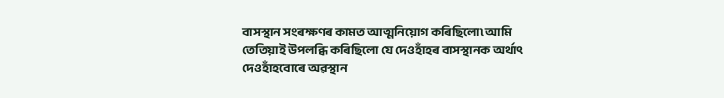বাসস্থান সংৰক্ষণৰ কামত আত্মনিয়োগ কৰিছিলো৷ আমি তেতিয়াই উপলব্ধি কৰিছিলো যে দেওহাঁহৰ বাসস্থানক অৰ্থাৎ দেওহাঁহবোৰে অৱস্থান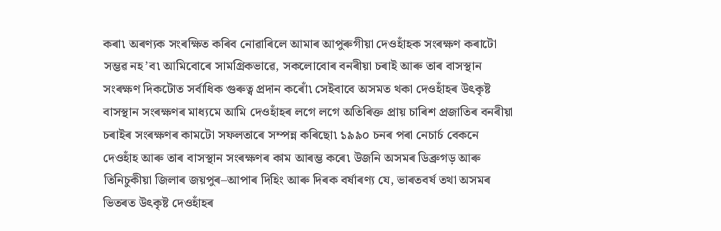কৰা৷ অৰণ্যক সংৰক্ষিত কৰিব নোৱাৰিলে আমাৰ আপুৰুগীয়া দেওহাঁহক সংৰক্ষণ কৰাটো সম্ভৱ নহ’ব৷ আমিবোৰে সামগ্ৰিকভাৱে, সকলোবোৰ বনৰীয়া চৰাই আৰু তাৰ বাসস্থান সংৰক্ষণ দিকটোত সৰ্বাধিক গুৰুত্ব প্ৰদান কৰোঁ৷ সেইবাবে অসমত থকা দেওহাঁহৰ উৎকৃষ্ট বাসস্থান সংৰক্ষণৰ মাধ্যমে আমি দেওহাঁহৰ লগে লগে অতিৰিক্ত প্ৰায় চাৰিশ প্ৰজাতিৰ বনৰীয়া চৰাইৰ সংৰক্ষণৰ কামটো সফলতাৰে সম্পন্ন কৰিছো৷ ১৯৯০ চনৰ পৰা নেচাৰ্চ বেকনে দেওহাঁহ আৰু তাৰ বাসস্থান সংৰক্ষণৰ কাম আৰম্ভ কৰে৷ উজনি অসমৰ ডিব্ৰুগড় আৰু তিনিচুকীয়া জিলাৰ জয়পুৰ–আপাৰ দিহিং আৰু দিৰক বৰ্ষাৰণ্য যে, ভাৰতবৰ্ষ তথা অসমৰ ভিতৰত উৎকৃষ্ট দেওহাঁহৰ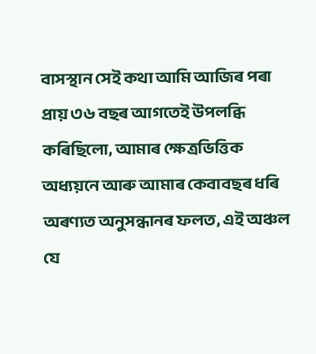বাসস্থান সেই কথা আমি আজিৰ পৰা প্ৰায় ৩৬ বছৰ আগতেই উপলব্ধি কৰিছিলো, আমাৰ ক্ষেত্ৰভিত্তিক অধ্যয়নে আৰু আমাৰ কেবাবছৰ ধৰি অৰণ্যত অনুসন্ধানৰ ফলত, এই অঞ্চল যে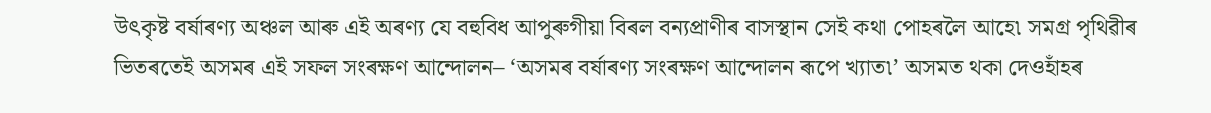উৎকৃষ্ট বৰ্ষাৰণ্য অঞ্চল আৰু এই অৰণ্য যে বহুবিধ আপুৰুগীয়া বিৰল বন্যপ্ৰাণীৰ বাসস্থান সেই কথা পোহৰলৈ আহে৷ সমগ্ৰ পৃথিৱীৰ ভিতৰতেই অসমৰ এই সফল সংৰক্ষণ আন্দোলন– ‘অসমৰ বৰ্ষাৰণ্য সংৰক্ষণ আন্দোলন ৰূপে খ্যাত৷’ অসমত থকা দেওহাঁহৰ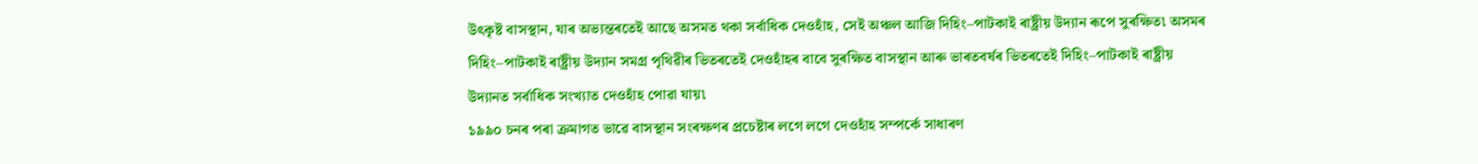উৎকৃষ্ট বাসস্থান, যাৰ অভ্যন্তৰতেই আছে অসমত থকা সৰ্বাধিক দেওহাঁহ, সেই অঞ্চল আজি দিহিং–পাটকাই ৰাষ্ট্ৰীয় উদ্যান ৰূপে সুৰক্ষিত৷ অসমৰ দিহিং–পাটকাই ৰাষ্ট্ৰীয় উদ্যান সমগ্ৰ পৃথিৱীৰ ভিতৰতেই দেওহাঁহৰ বাবে সুৰক্ষিত বাসস্থান আৰু ভাৰতবৰ্ষৰ ভিতৰতেই দিহিং–পাটকাই ৰাষ্ট্ৰীয় উদ্যানত সৰ্বাধিক সংখ্যাত দেওহাঁহ পোৱা যায়৷
১৯৯০ চনৰ পৰা ক্ৰমাগত ভাৱে বাসস্থান সংৰক্ষণৰ প্ৰচেষ্টাৰ লগে লগে দেওহাঁহ সম্পৰ্কে সাধাৰণ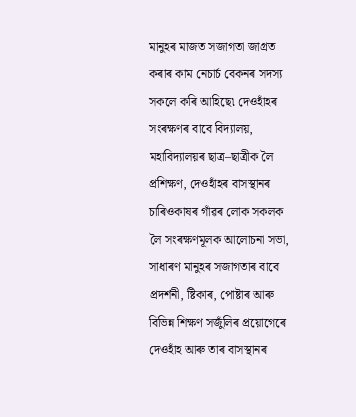মানুহৰ মাজত সজাগতা জাগ্ৰত কৰাৰ কাম নেচাৰ্চ বেকনৰ সদস্য সকলে কৰি আহিছে৷ দেওহাঁহৰ সংৰক্ষণৰ বাবে বিদ্যালয়, মহাবিদ্যালয়ৰ ছাত্ৰ–ছাত্ৰীক লৈ প্ৰশিক্ষণ, দেওহাঁহৰ বাসস্থানৰ চাৰিওকাষৰ গাঁৱৰ লোক সকলক লৈ সংৰক্ষণমূলক আলোচনা সভা, সাধাৰণ মানুহৰ সজাগতাৰ বাবে প্ৰদৰ্শনী, ষ্টিকাৰ, পোষ্টাৰ আৰু বিভিন্ন শিক্ষণ সজুঁলিৰ প্ৰয়োগেৰে দেওহাঁহ আৰু তাৰ বাসস্থানৰ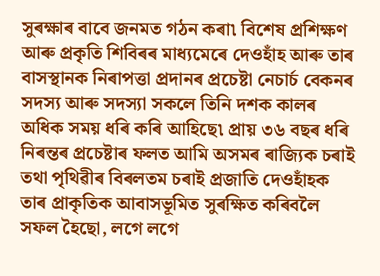সুৰক্ষাৰ বাবে জনমত গঠন কৰা৷ বিশেষ প্ৰশিক্ষণ আৰু প্ৰকৃতি শিবিৰৰ মাধ্যমেৰে দেওহাঁহ আৰু তাৰ বাসস্থানক নিৰাপত্তা প্ৰদানৰ প্ৰচেষ্টা নেচাৰ্চ বেকনৰ সদস্য আৰু সদস্যা সকলে তিনি দশক কালৰ অধিক সময় ধৰি কৰি আহিছে৷ প্ৰায় ৩৬ বছৰ ধৰি নিৰন্তৰ প্ৰচেষ্টাৰ ফলত আমি অসমৰ ৰাজ্যিক চৰাই তথা পৃথিৱীৰ বিৰলতম চৰাই প্ৰজাতি দেওহাঁহক তাৰ প্ৰাকৃতিক আবাসভূমিত সুৰক্ষিত কৰিবলৈ সফল হৈছো, লগে লগে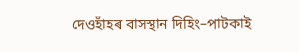দেওহাঁহৰ বাসস্থান দিহিং–পাটকাই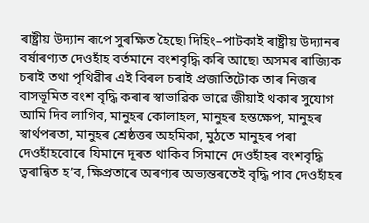ৰাষ্ট্ৰীয় উদ্যান ৰূপে সুৰক্ষিত হৈছে৷ দিহিং–পাটকাই ৰাষ্ট্ৰীয় উদ্যানৰ বৰ্ষাৰণ্যত দেওহাঁহ বৰ্তমানে বংশবৃদ্ধি কৰি আছে৷ অসমৰ ৰাজ্যিক চৰাই তথা পৃথিৱীৰ এই বিৰল চৰাই প্ৰজাতিটোক তাৰ নিজৰ বাসভূমিত বংশ বৃদ্ধি কৰাৰ স্বাভাৱিক ভাৱে জীয়াই থকাৰ সুযোগ আমি দিব লাগিব, মানুহৰ কোলাহল, মানুহৰ হস্তক্ষেপ, মানুহৰ স্বাৰ্থপৰতা, মানুহৰ শ্ৰেষ্ঠত্তৰ অহমিকা, মুঠতে মানুহৰ পৰা দেওহাঁহবোৰে যিমানে দূৰত থাকিব সিমানে দেওহাঁহৰ বংশবৃদ্ধি ত্বৰান্বিত হ’ব, ক্ষিপ্ৰতাৰে অৰণ্যৰ অভ্যন্তৰতেই বৃদ্ধি পাব দেওহাঁহৰ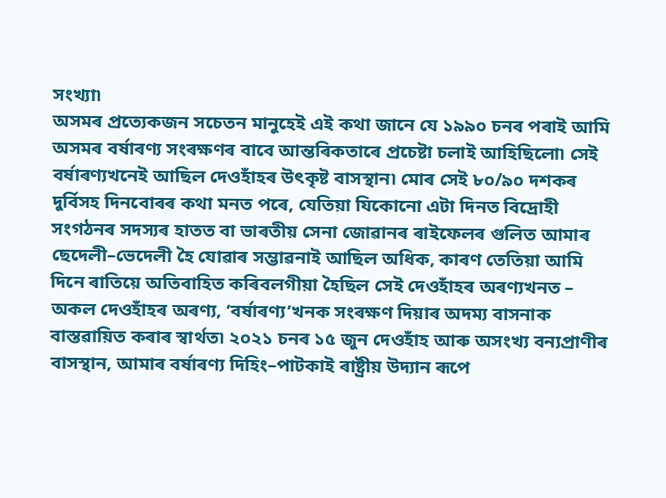সংখ্যা৷
অসমৰ প্ৰত্যেকজন সচেতন মানুহেই এই কথা জানে যে ১৯৯০ চনৰ পৰাই আমি অসমৰ বৰ্ষাৰণ্য সংৰক্ষণৰ বাবে আন্তৰিকতাৰে প্ৰচেষ্টা চলাই আহিছিলো৷ সেই বৰ্ষাৰণ্যখনেই আছিল দেওহাঁহৰ উৎকৃষ্ট বাসস্থান৷ মোৰ সেই ৮০/৯০ দশকৰ দুৰ্বিসহ দিনবোৰৰ কথা মনত পৰে, যেতিয়া যিকোনো এটা দিনত বিদ্ৰোহী সংগঠনৰ সদস্যৰ হাতত বা ভাৰতীয় সেনা জোৱানৰ ৰাইফেলৰ গুলিত আমাৰ ছেদেলী–ভেদেলী হৈ যোৱাৰ সম্ভাৱনাই আছিল অধিক, কাৰণ তেতিয়া আমি দিনে ৰাতিয়ে অতিবাহিত কৰিবলগীয়া হৈছিল সেই দেওহাঁহৰ অৰণ্যখনত – অকল দেওহাঁহৰ অৰণ্য, ‘বৰ্ষাৰণ্য’খনক সংৰক্ষণ দিয়াৰ অদম্য বাসনাক বাস্তৱায়িত কৰাৰ স্বাৰ্থত৷ ২০২১ চনৰ ১৫ জুন দেওহাঁহ আৰু অসংখ্য বন্যপ্ৰাণীৰ বাসস্থান, আমাৰ বৰ্ষাৰণ্য দিহিং–পাটকাই ৰাষ্ট্ৰীয় উদ্যান ৰূপে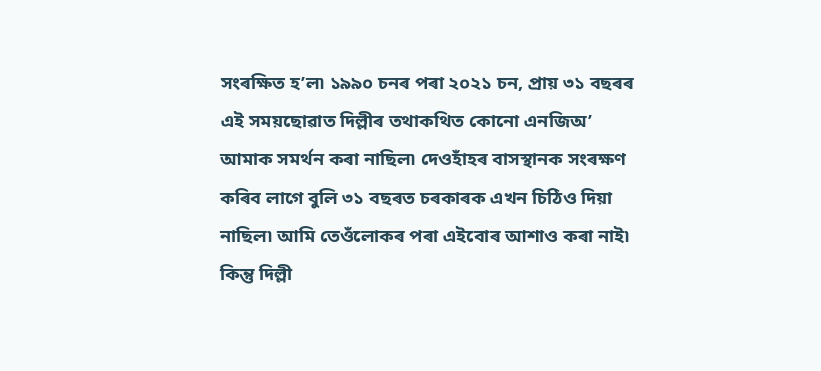সংৰক্ষিত হ’ল৷ ১৯৯০ চনৰ পৰা ২০২১ চন, প্ৰায় ৩১ বছৰৰ এই সময়ছোৱাত দিল্লীৰ তথাকথিত কোনো এনজিঅ’ আমাক সমৰ্থন কৰা নাছিল৷ দেওহাঁহৰ বাসস্থানক সংৰক্ষণ কৰিব লাগে বুলি ৩১ বছৰত চৰকাৰক এখন চিঠিও দিয়া নাছিল৷ আমি তেওঁলোকৰ পৰা এইবোৰ আশাও কৰা নাই৷ কিন্তু দিল্লী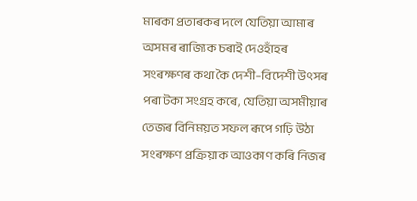মাৰকা প্ৰতাৰকৰ দলে যেতিয়া আমাৰ অসমৰ ৰাজ্যিক চৰাই দেওহাঁহৰ সংৰক্ষণৰ কথা কৈ দেশী–বিদেশী উৎসৰ পৰা টকা সংগ্ৰহ কৰে, যেতিয়া অসমীয়াৰ তেজৰ বিনিময়ত সফল ৰূপে গঢ়ি উঠা সংৰক্ষণ প্ৰক্ৰিয়াক আওকাণ কৰি নিজৰ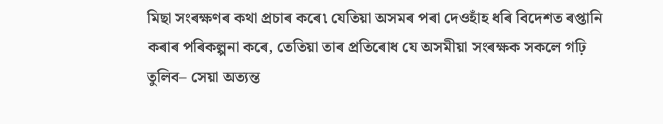মিছা সংৰক্ষণৰ কথা প্ৰচাৰ কৰে৷ যেতিয়া অসমৰ পৰা দেওহাঁহ ধৰি বিদেশত ৰপ্তানি কৰাৰ পৰিকল্পনা কৰে, তেতিয়া তাৰ প্ৰতিৰোধ যে অসমীয়া সংৰক্ষক সকলে গঢ়ি তুলিব– সেয়া অত্যন্ত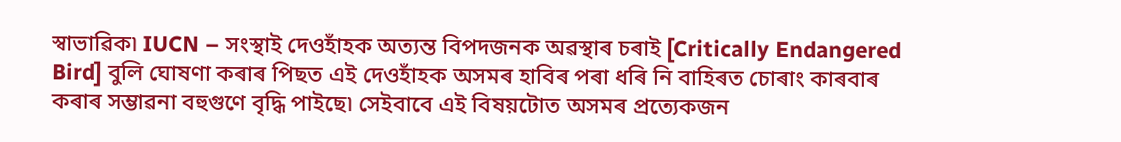স্বাভাৱিক৷ IUCN – সংস্থাই দেওহাঁহক অত্যন্ত বিপদজনক অৱস্থাৰ চৰাই [Critically Endangered Bird] বুলি ঘোষণা কৰাৰ পিছত এই দেওহাঁহক অসমৰ হাবিৰ পৰা ধৰি নি বাহিৰত চোৰাং কাৰবাৰ কৰাৰ সম্ভাৱনা বহুগুণে বৃদ্ধি পাইছে৷ সেইবাবে এই বিষয়টোত অসমৰ প্ৰত্যেকজন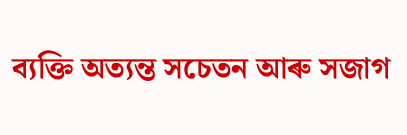ব্যক্তি অত্যন্ত সচেতন আৰু সজাগ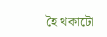হৈ থকাটো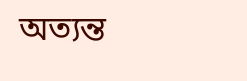অত্যন্ত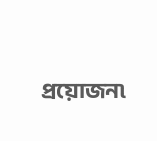প্ৰয়োজন৷